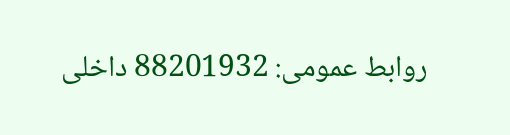روابط عمومی: 88201932 داخلی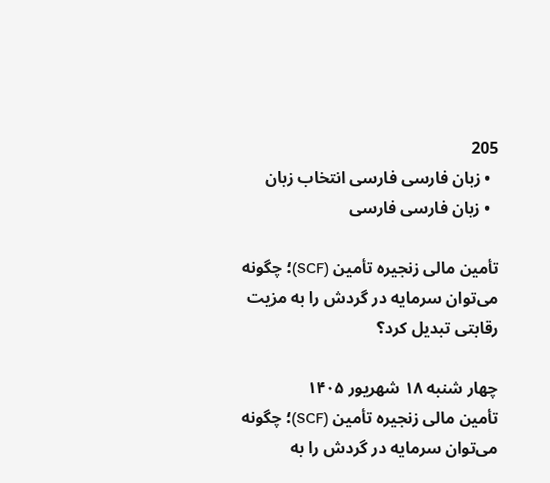205
  • زبان فارسی فارسی انتخاب زبان
  • زبان فارسی فارسی

تأمین مالی زنجیره تأمین (SCF)؛ چگونه می‌توان سرمایه در گردش را به مزیت رقابتی تبدیل کرد؟

چهار شنبه ۱۸ شهریور ۱۴۰۵
تأمین مالی زنجیره تأمین (SCF)؛ چگونه می‌توان سرمایه در گردش را به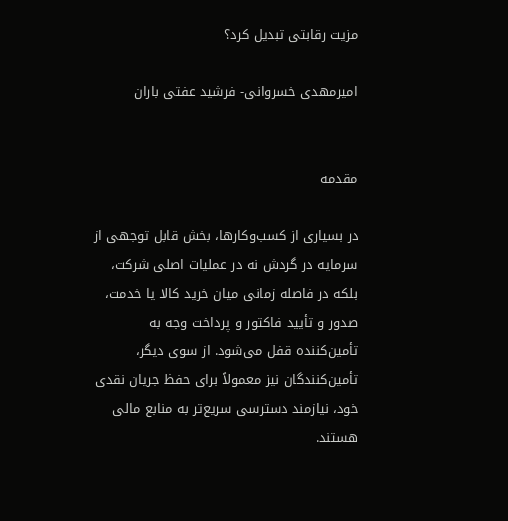مزیت رقابتی تبدیل کرد؟

امیرمهدی خسروانی- فرشید عفتی باران


مقدمه

در بسیاری از کسب‌وکارها، بخش قابل توجهی از سرمایه در گردش نه در عملیات اصلی شرکت، بلکه در فاصله زمانی میان خرید کالا یا خدمت، صدور و تأیید فاکتور و پرداخت وجه به تأمین‌کننده قفل می‌شود. از سوی دیگر، تأمین‌کنندگان نیز معمولاً برای حفظ جریان نقدی خود، نیازمند دسترسی سریع‌تر به منابع مالی هستند.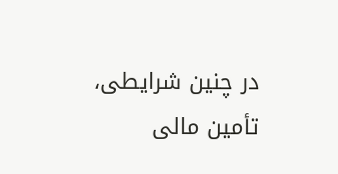در چنین شرایطی، تأمین مالی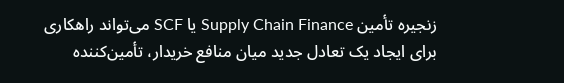زنجیره تأمین Supply Chain Finance یا SCF می‌تواند راهکاری برای ایجاد یک تعادل جدید میان منافع خریدار، تأمین‌کننده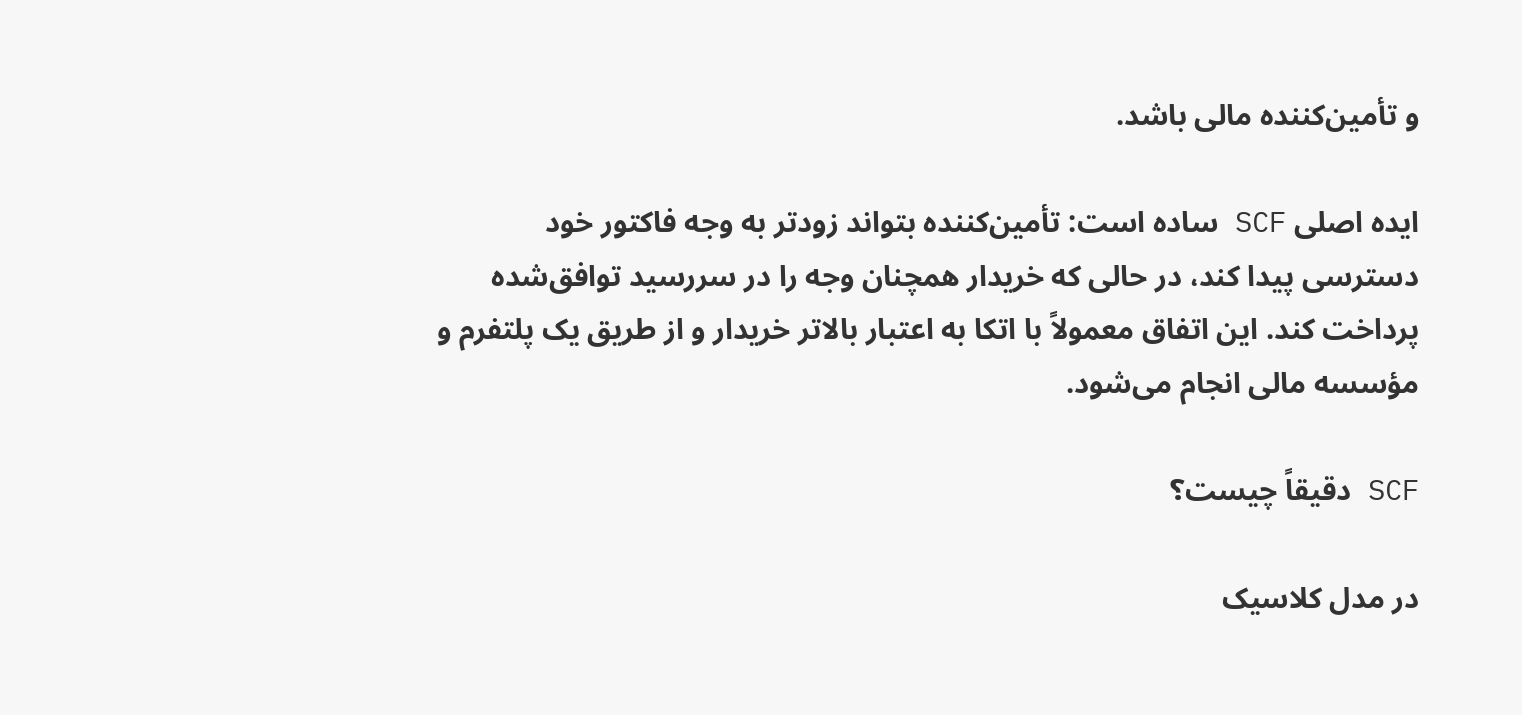و تأمین‌کننده مالی باشد.

ایده اصلی SCF ساده است: تأمین‌کننده بتواند زودتر به وجه فاکتور خود دسترسی پیدا کند، در حالی که خریدار همچنان وجه را در سررسید توافق‌شده پرداخت کند. این اتفاق معمولاً با اتکا به اعتبار بالاتر خریدار و از طریق یک پلتفرم و مؤسسه مالی انجام می‌شود.

SCF دقیقاً چیست؟

در مدل کلاسیک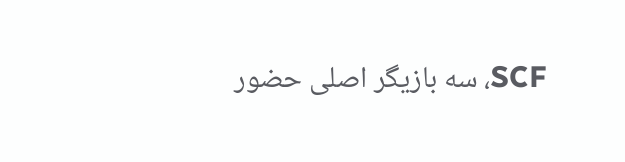SCF، سه بازیگر اصلی حضور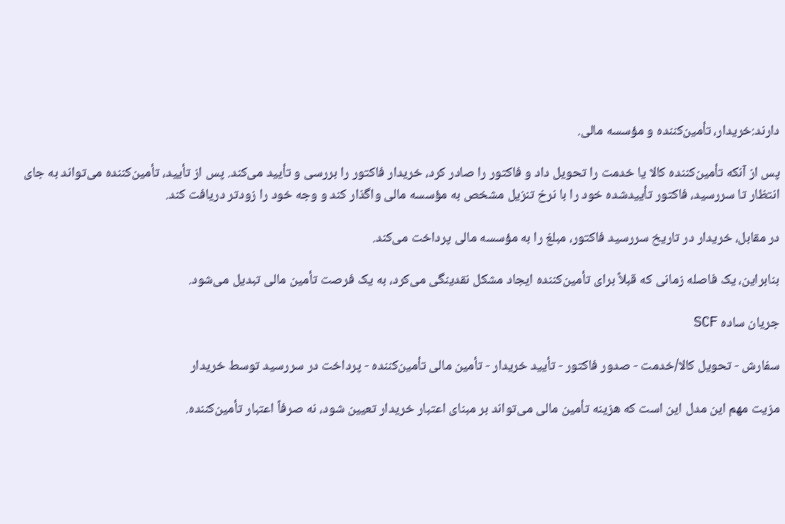دارند:خریدار، تأمین‌کننده و مؤسسه مالی.

پس از آنکه تأمین‌کننده کالا یا خدمت را تحویل داد و فاکتور را صادر کرد، خریدار فاکتور را بررسی و تأیید می‌کند. پس از تأیید، تأمین‌کننده می‌تواند به جای انتظار تا سررسید، فاکتور تأییدشده خود را با نرخ تنزیل مشخص به مؤسسه مالی واگذار کند و وجه خود را زودتر دریافت کند.

در مقابل، خریدار در تاریخ سررسید فاکتور، مبلغ را به مؤسسه مالی پرداخت می‌کند.

بنابراین، یک فاصله زمانی که قبلاً برای تأمین‌کننده ایجاد مشکل نقدینگی می‌کرد، به یک فرصت تأمین مالی تبدیل می‌شود.

جریان ساده SCF

سفارش - تحویل کالا/خدمت - صدور فاکتور - تأیید خریدار - تأمین مالی تأمین‌کننده - پرداخت در سررسید توسط خریدار

مزیت مهم این مدل این است که هزینه تأمین مالی می‌تواند بر مبنای اعتبار خریدار تعیین شود، نه صرفاً اعتبار تأمین‌کننده.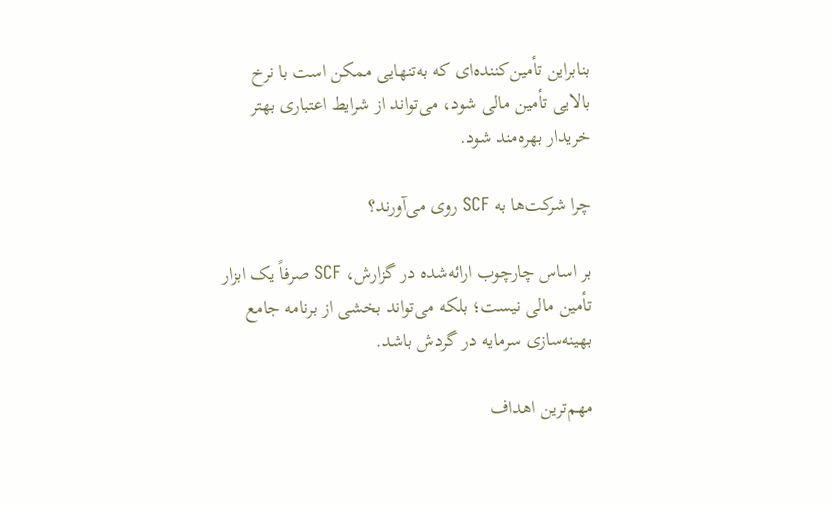بنابراین تأمین‌کننده‌ای که به‌تنهایی ممکن است با نرخ بالایی تأمین مالی شود، می‌تواند از شرایط اعتباری بهتر خریدار بهره‌مند شود.

چرا شرکت‌ها به SCF روی می‌آورند؟

بر اساس چارچوب ارائه‌شده در گزارش، SCF صرفاً یک ابزار تأمین مالی نیست؛ بلکه می‌تواند بخشی از برنامه جامع بهینه‌سازی سرمایه در گردش باشد.

مهم‌ترین اهداف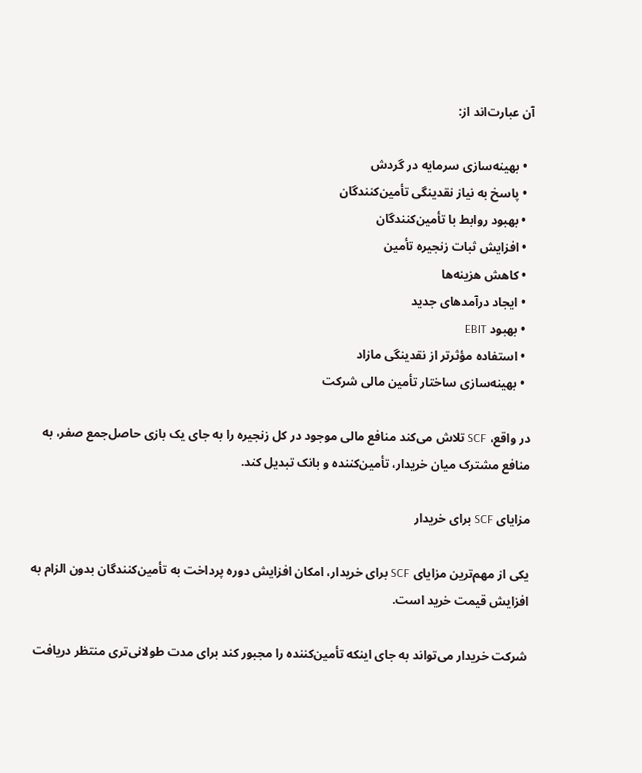آن عبارت‌اند از:

  • بهینه‌سازی سرمایه در گردش
  • پاسخ به نیاز نقدینگی تأمین‌کنندگان
  • بهبود روابط با تأمین‌کنندگان
  • افزایش ثبات زنجیره تأمین
  • کاهش هزینه‌ها
  • ایجاد درآمدهای جدید
  • بهبود EBIT
  • استفاده مؤثرتر از نقدینگی مازاد
  • بهینه‌سازی ساختار تأمین مالی شرکت

در واقع، SCF تلاش می‌کند منافع مالی موجود در کل زنجیره را به جای یک بازی حاصل‌جمع صفر، به منافع مشترک میان خریدار، تأمین‌کننده و بانک تبدیل کند.

مزایای SCF برای خریدار

یکی از مهم‌ترین مزایای SCF برای خریدار، امکان افزایش دوره پرداخت به تأمین‌کنندگان بدون الزام به افزایش قیمت خرید است.

شرکت خریدار می‌تواند به جای اینکه تأمین‌کننده را مجبور کند برای مدت طولانی‌تری منتظر دریافت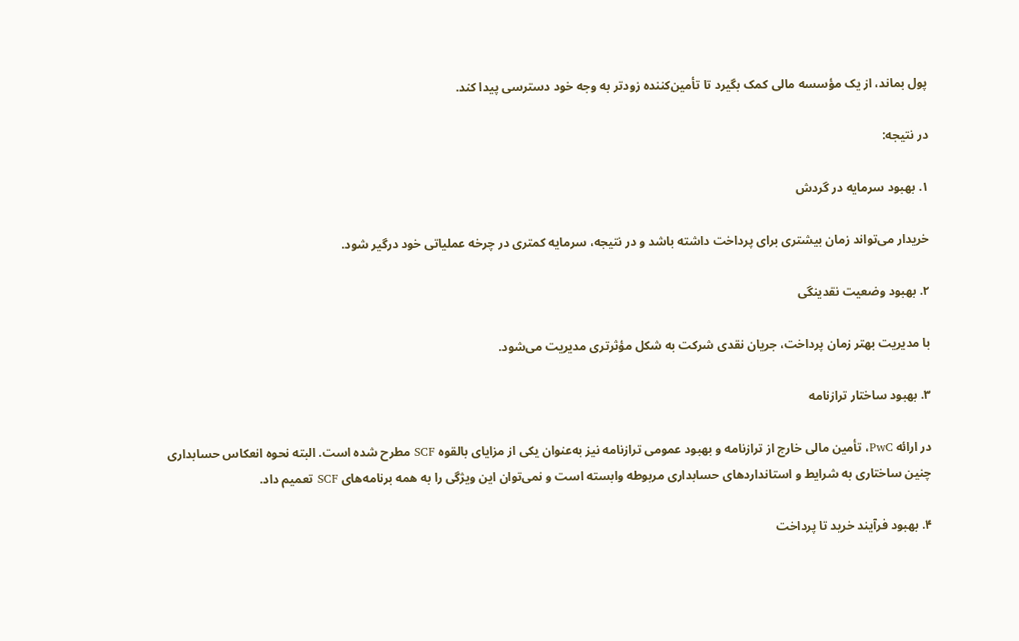پول بماند، از یک مؤسسه مالی کمک بگیرد تا تأمین‌کننده زودتر به وجه خود دسترسی پیدا کند.

در نتیجه:

۱. بهبود سرمایه در گردش

خریدار می‌تواند زمان بیشتری برای پرداخت داشته باشد و در نتیجه، سرمایه کمتری در چرخه عملیاتی خود درگیر شود.

۲. بهبود وضعیت نقدینگی

با مدیریت بهتر زمان پرداخت، جریان نقدی شرکت به شکل مؤثرتری مدیریت می‌شود.

۳. بهبود ساختار ترازنامه

در ارائه PwC، تأمین مالی خارج از ترازنامه و بهبود عمومی ترازنامه نیز به‌عنوان یکی از مزایای بالقوه SCF مطرح شده است. البته نحوه انعکاس حسابداری چنین ساختاری به شرایط و استانداردهای حسابداری مربوطه وابسته است و نمی‌توان این ویژگی را به همه برنامه‌های SCF تعمیم داد.

۴. بهبود فرآیند خرید تا پرداخت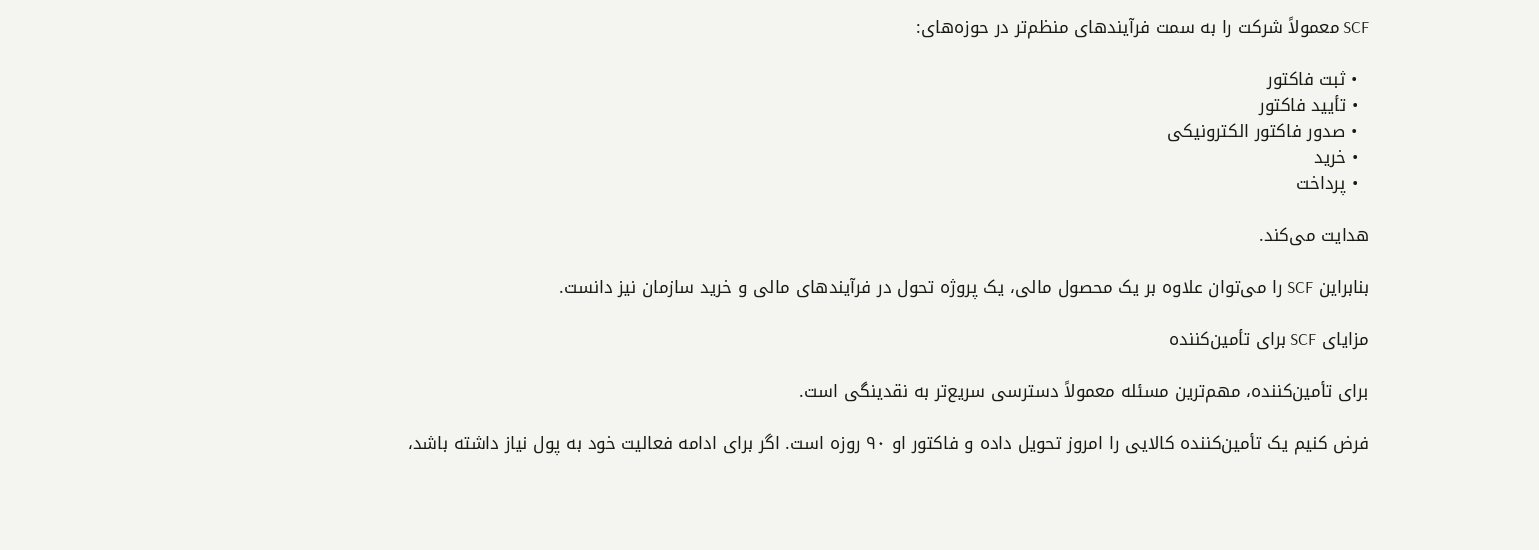SCF معمولاً شرکت را به سمت فرآیندهای منظم‌تر در حوزه‌های:

  • ثبت فاکتور
  • تأیید فاکتور
  • صدور فاکتور الکترونیکی
  • خرید
  • پرداخت

هدایت می‌کند.

بنابراین SCF را می‌توان علاوه بر یک محصول مالی، یک پروژه تحول در فرآیندهای مالی و خرید سازمان نیز دانست.

مزایای SCF برای تأمین‌کننده

برای تأمین‌کننده، مهم‌ترین مسئله معمولاً دسترسی سریع‌تر به نقدینگی است.

فرض کنیم یک تأمین‌کننده کالایی را امروز تحویل داده و فاکتور او ۹۰ روزه است. اگر برای ادامه فعالیت خود به پول نیاز داشته باشد،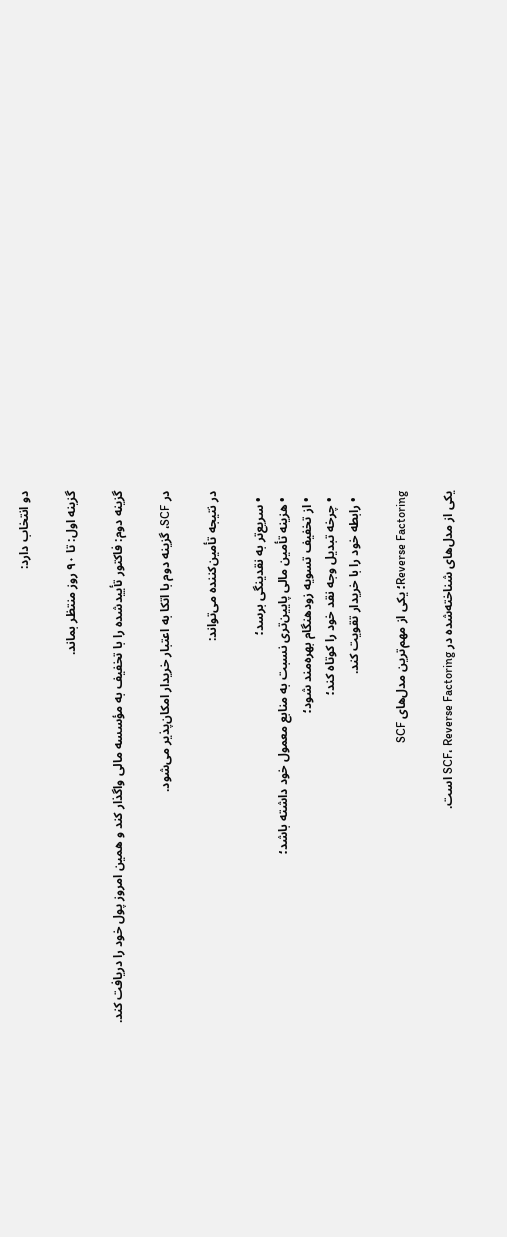دو انتخاب دارد:

گزینه اول: تا ۹۰ روز منتظر بماند.

گزینه دوم: فاکتور تأییدشده را با تخفیف به مؤسسه مالی واگذار کند و همین امروز پول خود را دریافت کند.

در SCF، گزینه دوم با اتکا به اعتبار خریدار امکان‌پذیر می‌شود.

در نتیجه تأمین‌کننده می‌تواند:

  • سریع‌تر به نقدینگی برسد؛
  • هزینه تأمین مالی پایین‌تری نسبت به منابع معمول خود داشته باشد؛
  • از تخفیف تسویه زودهنگام بهره‌مند شود؛
  • چرخه تبدیل وجه نقد خود را کوتاه کند؛
  • رابطه خود را با خریدار تقویت کند.

Reverse Factoring؛ یکی از مهم‌ترین مدل‌های SCF

یکی از مدل‌های شناخته‌شده در SCF، Reverse Factoring است.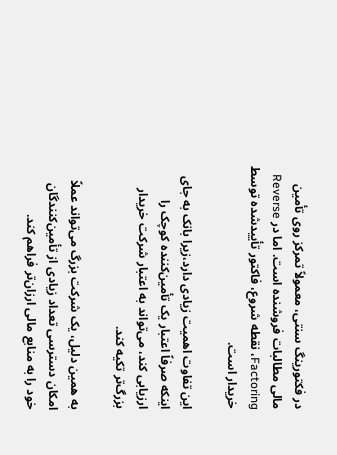در فکتورینگ سنتی، معمولاً تمرکز روی تأمین مالی مطالبات فروشنده است. اما در Reverse Factoring، نقطه شروع، فاکتور تأییدشده توسط خریدار است.

این تفاوت اهمیت زیادی دارد،زیرا بانک به جای اینکه صرفاً اعتبار یک تأمین‌کننده کوچک را ارزیابی کند، می‌تواند به اعتبار شرکت خریدار بزرگ‌تر تکیه کند.

به همین دلیل، یک شرکت بزرگ می‌تواند عملاً امکان دسترسی تعداد زیادی از تأمین‌کنندگان خود را به منابع مالی ارزان‌تر فراهم کند.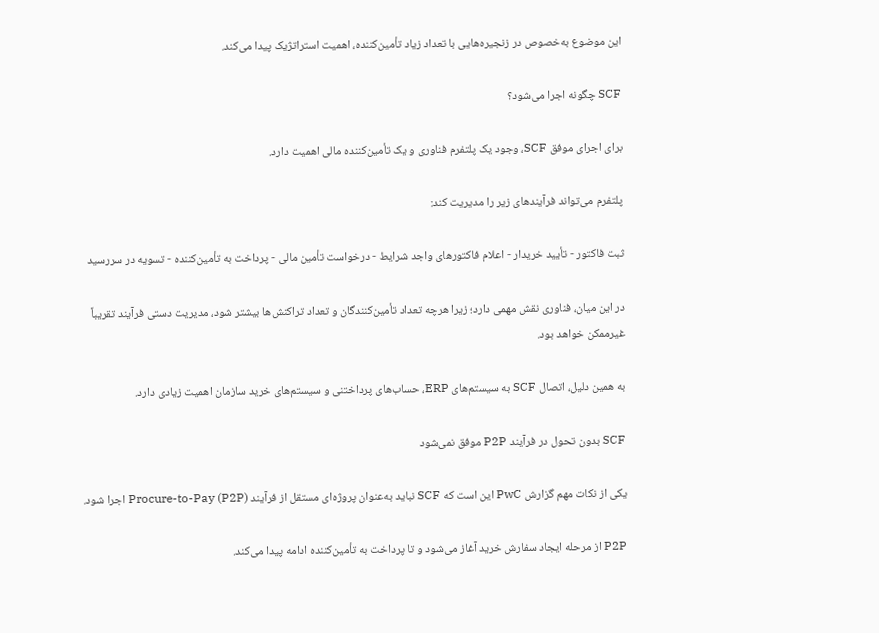این موضوع به‌خصوص در زنجیره‌هایی با تعداد زیاد تأمین‌کننده، اهمیت استراتژیک پیدا می‌کند.

SCF چگونه اجرا می‌شود؟

برای اجرای موفق SCF، وجود یک پلتفرم فناوری و یک تأمین‌کننده مالی اهمیت دارد.

پلتفرم می‌تواند فرآیندهای زیر را مدیریت کند:

ثبت فاکتور - تأیید خریدار - اعلام فاکتورهای واجد شرایط - درخواست تأمین مالی - پرداخت به تأمین‌کننده - تسویه در سررسید

در این میان، فناوری نقش مهمی دارد؛ زیرا هرچه تعداد تأمین‌کنندگان و تعداد تراکنش‌ها بیشتر شود، مدیریت دستی فرآیند تقریباً غیرممکن خواهد بود.

به همین دلیل، اتصال SCF به سیستم‌های ERP، حساب‌های پرداختنی و سیستم‌های خرید سازمان اهمیت زیادی دارد.

SCF بدون تحول در فرآیند P2P موفق نمی‌شود

یکی از نکات مهم گزارش PwC این است که SCF نباید به‌عنوان پروژه‌ای مستقل از فرآیند Procure-to-Pay (P2P) اجرا شود.

P2P از مرحله ایجاد سفارش خرید آغاز می‌شود و تا پرداخت به تأمین‌کننده ادامه پیدا می‌کند.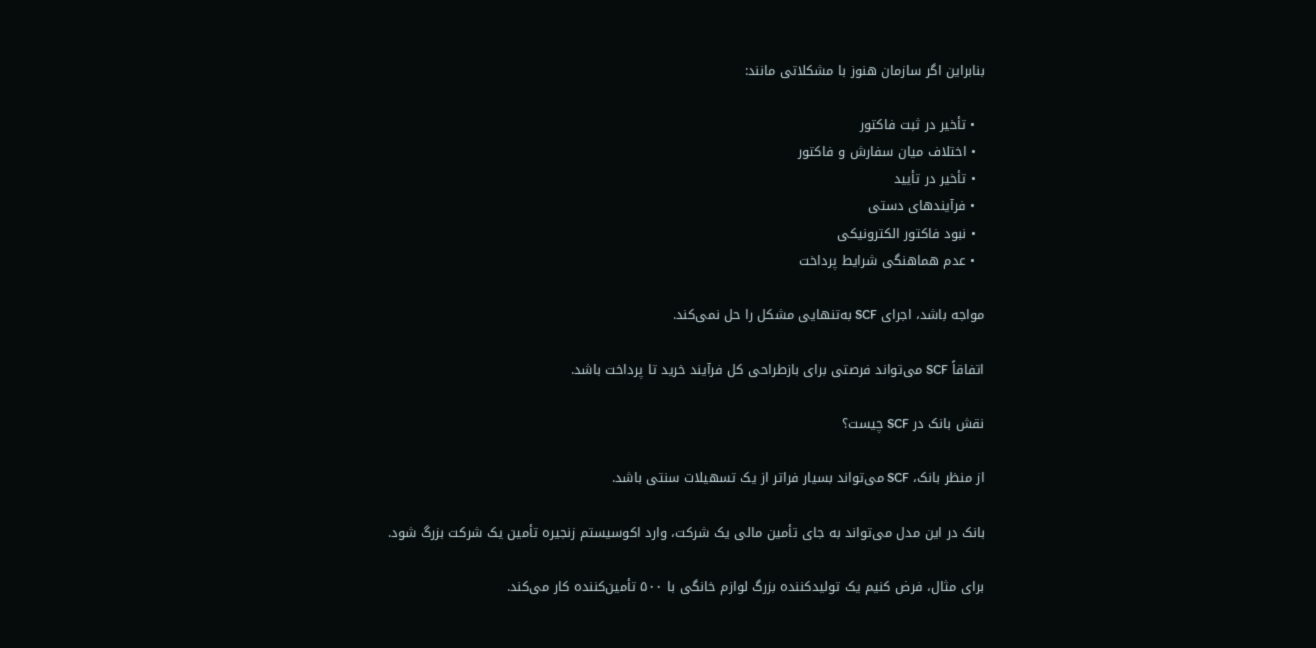بنابراین اگر سازمان هنوز با مشکلاتی مانند:

  • تأخیر در ثبت فاکتور
  • اختلاف میان سفارش و فاکتور
  • تأخیر در تأیید
  • فرآیندهای دستی
  • نبود فاکتور الکترونیکی
  • عدم هماهنگی شرایط پرداخت

مواجه باشد، اجرای SCF به‌تنهایی مشکل را حل نمی‌کند.

اتفاقاً SCF می‌تواند فرصتی برای بازطراحی کل فرآیند خرید تا پرداخت باشد.

نقش بانک در SCF چیست؟

از منظر بانک، SCF می‌تواند بسیار فراتر از یک تسهیلات سنتی باشد.

بانک در این مدل می‌تواند به جای تأمین مالی یک شرکت، وارد اکوسیستم زنجیره تأمین یک شرکت بزرگ شود.

برای مثال، فرض کنیم یک تولیدکننده بزرگ لوازم خانگی با ۵۰۰ تأمین‌کننده کار می‌کند.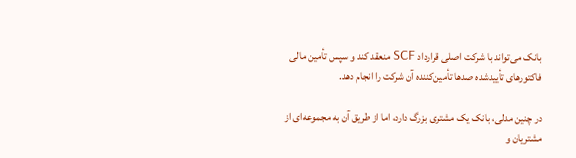بانک می‌تواند با شرکت اصلی قرارداد SCF منعقد کند و سپس تأمین مالی فاکتورهای تأییدشده صدها تأمین‌کننده آن شرکت را انجام دهد.

در چنین مدلی، بانک یک مشتری بزرگ دارد، اما از طریق آن به مجموعه‌ای از مشتریان و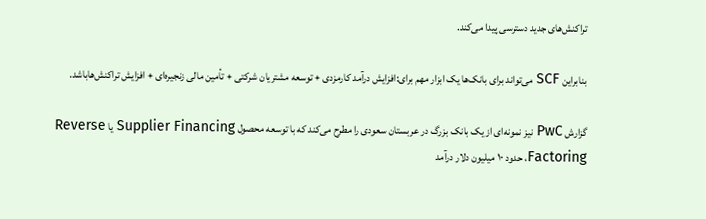تراکنش‌های جدید دسترسی پیدا می‌کند.

بنابراین SCF می‌تواند برای بانک‌ها یک ابزار مهم برای:افزایش درآمد کارمزدی + توسعه مشتریان شرکتی + تأمین مالی زنجیره‌ای + افزایش تراکنش‌هاباشد.

گزارش PwC نیز نمونه‌ای از یک بانک بزرگ در عربستان سعودی را مطرح می‌کند که با توسعه محصول Supplier Financing یا Reverse Factoring، حدود ۱۰ میلیون دلار درآمد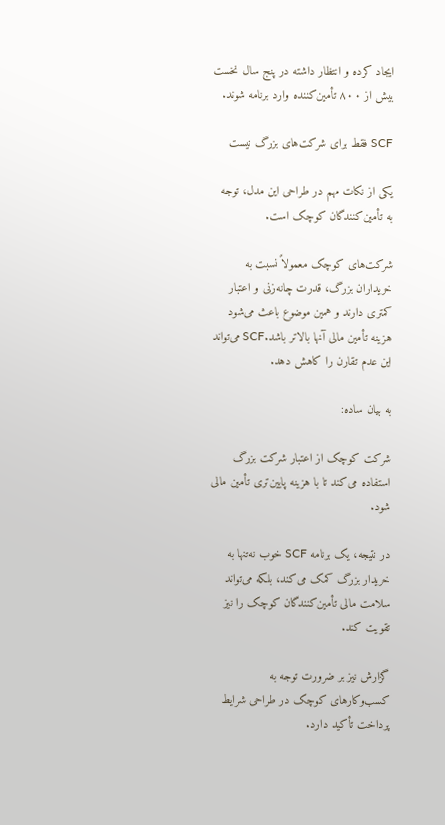ایجاد کرده و انتظار داشته در پنج سال نخست بیش از ۸۰۰ تأمین‌کننده وارد برنامه شوند.

SCF فقط برای شرکت‌های بزرگ نیست

یکی از نکات مهم در طراحی این مدل، توجه به تأمین‌کنندگان کوچک است.

شرکت‌های کوچک معمولاً نسبت به خریداران بزرگ، قدرت چانه‌زنی و اعتبار کمتری دارند و همین موضوع باعث می‌شود هزینه تأمین مالی آنها بالاتر باشد.SCF می‌تواند این عدم تقارن را کاهش دهد.

به بیان ساده:

شرکت کوچک از اعتبار شرکت بزرگ استفاده می‌کند تا با هزینه پایین‌تری تأمین مالی شود.

در نتیجه، یک برنامه SCF خوب نه‌تنها به خریدار بزرگ کمک می‌کند، بلکه می‌تواند سلامت مالی تأمین‌کنندگان کوچک را نیز تقویت کند.

گزارش نیز بر ضرورت توجه به کسب‌وکارهای کوچک در طراحی شرایط پرداخت تأکید دارد.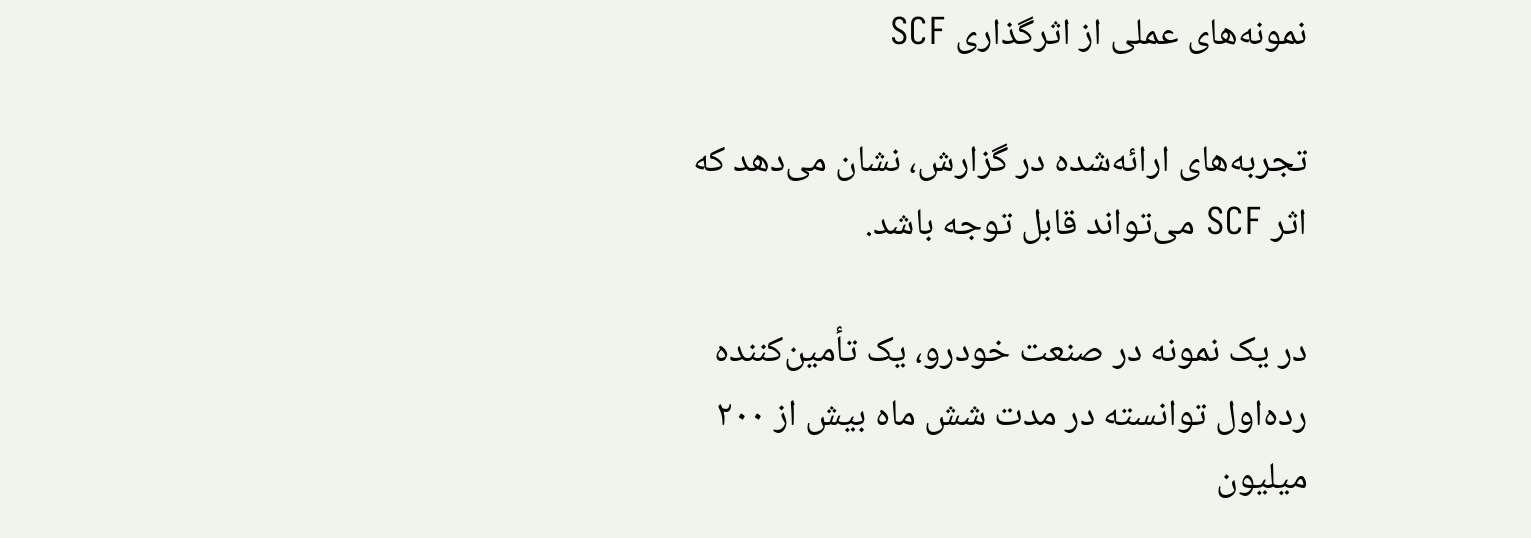نمونه‌های عملی از اثرگذاری SCF

تجربه‌های ارائه‌شده در گزارش، نشان می‌دهد که اثر SCF می‌تواند قابل توجه باشد.

در یک نمونه در صنعت خودرو، یک تأمین‌کننده رده‌اول توانسته در مدت شش ماه بیش از ۲۰۰ میلیون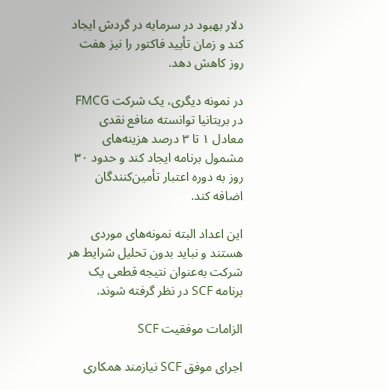دلار بهبود در سرمایه در گردش ایجاد کند و زمان تأیید فاکتور را نیز هفت روز کاهش دهد.

در نمونه دیگری، یک شرکت FMCG در بریتانیا توانسته منافع نقدی معادل ۱ تا ۳ درصد هزینه‌های مشمول برنامه ایجاد کند و حدود ۳۰ روز به دوره اعتبار تأمین‌کنندگان اضافه کند.

این اعداد البته نمونه‌های موردی هستند و نباید بدون تحلیل شرایط هر شرکت به‌عنوان نتیجه قطعی یک برنامه SCF در نظر گرفته شوند.

الزامات موفقیت SCF

اجرای موفق SCF نیازمند همکاری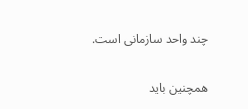چند واحد سازمانی است.

همچنین باید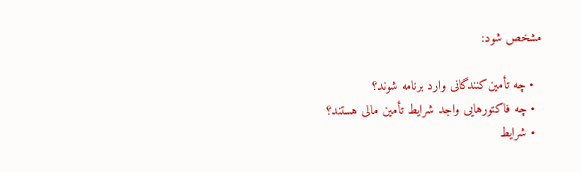مشخص شود:

  • چه تأمین‌کنندگانی وارد برنامه شوند؟
  • چه فاکتورهایی واجد شرایط تأمین مالی هستند؟
  • شرایط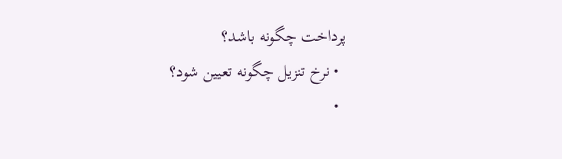پرداخت چگونه باشد؟
  • نرخ تنزیل چگونه تعیین شود؟
  •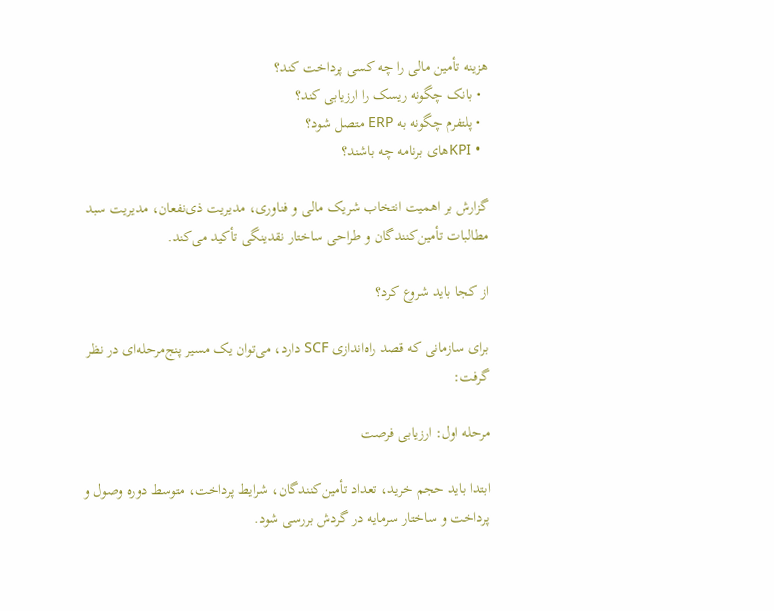هزینه تأمین مالی را چه کسی پرداخت کند؟
  • بانک چگونه ریسک را ارزیابی کند؟
  • پلتفرم چگونه به ERP متصل شود؟
  • KPIهای برنامه چه باشند؟

گزارش بر اهمیت انتخاب شریک مالی و فناوری، مدیریت ذی‌نفعان، مدیریت سبد مطالبات تأمین‌کنندگان و طراحی ساختار نقدینگی تأکید می‌کند.

از کجا باید شروع کرد؟

برای سازمانی که قصد راه‌اندازی SCF دارد، می‌توان یک مسیر پنج‌مرحله‌ای در نظر گرفت:

مرحله اول: ارزیابی فرصت

ابتدا باید حجم خرید، تعداد تأمین‌کنندگان، شرایط پرداخت، متوسط دوره وصول و پرداخت و ساختار سرمایه در گردش بررسی شود.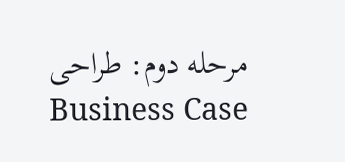مرحله دوم: طراحی Business Case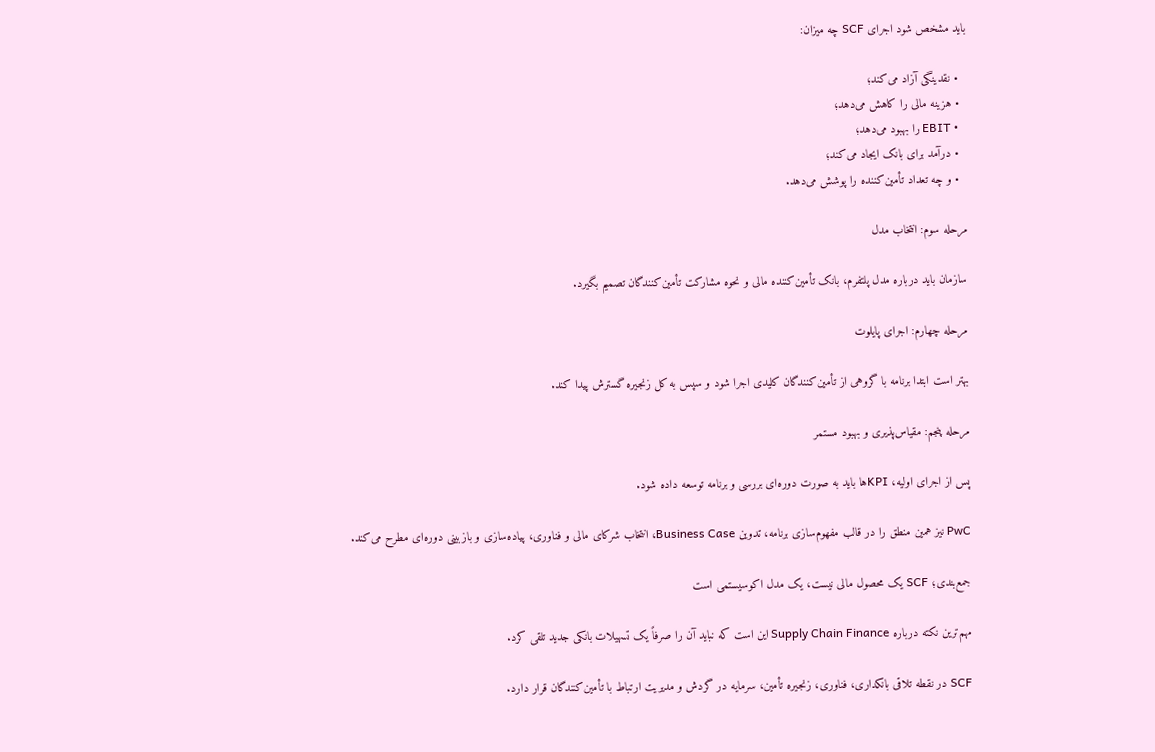باید مشخص شود اجرای SCF چه میزان:

  • نقدینگی آزاد می‌کند؛
  • هزینه مالی را کاهش می‌دهد؛
  • EBIT را بهبود می‌دهد؛
  • درآمد برای بانک ایجاد می‌کند؛
  • و چه تعداد تأمین‌کننده را پوشش می‌دهد.

مرحله سوم: انتخاب مدل

سازمان باید درباره مدل پلتفرم، بانک تأمین‌کننده مالی و نحوه مشارکت تأمین‌کنندگان تصمیم بگیرد.

مرحله چهارم: اجرای پایلوت

بهتر است ابتدا برنامه با گروهی از تأمین‌کنندگان کلیدی اجرا شود و سپس به کل زنجیره گسترش پیدا کند.

مرحله پنجم: مقیاس‌پذیری و بهبود مستمر

پس از اجرای اولیه، KPIها باید به صورت دوره‌ای بررسی و برنامه توسعه داده شود.

PwC نیز همین منطق را در قالب مفهوم‌سازی برنامه، تدوین Business Case، انتخاب شرکای مالی و فناوری، پیاده‌سازی و بازبینی دوره‌ای مطرح می‌کند.

جمع‌بندی؛ SCF یک محصول مالی نیست، یک مدل اکوسیستمی است

مهم‌ترین نکته درباره Supply Chain Finance این است که نباید آن را صرفاً یک تسهیلات بانکی جدید تلقی کرد.

SCF در نقطه تلاقی بانکداری، فناوری، زنجیره تأمین، سرمایه در گردش و مدیریت ارتباط با تأمین‌کنندگان قرار دارد.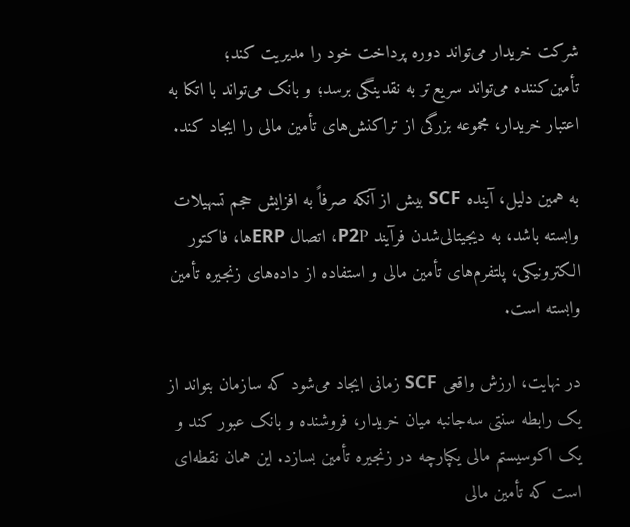شرکت خریدار می‌تواند دوره پرداخت خود را مدیریت کند؛ تأمین‌کننده می‌تواند سریع‌تر به نقدینگی برسد؛ و بانک می‌تواند با اتکا به اعتبار خریدار، مجموعه بزرگی از تراکنش‌های تأمین مالی را ایجاد کند.

به همین دلیل، آینده SCF بیش از آنکه صرفاً به افزایش حجم تسهیلات وابسته باشد، به دیجیتالی‌شدن فرآیند P2P، اتصال ERPها، فاکتور الکترونیکی، پلتفرم‌های تأمین مالی و استفاده از داده‌های زنجیره تأمین وابسته است.

در نهایت، ارزش واقعی SCF زمانی ایجاد می‌شود که سازمان بتواند از یک رابطه سنتی سه‌جانبه میان خریدار، فروشنده و بانک عبور کند و یک اکوسیستم مالی یکپارچه در زنجیره تأمین بسازد. این همان نقطه‌ای است که تأمین مالی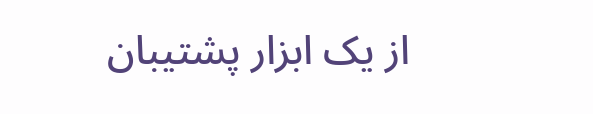از یک ابزار پشتیبان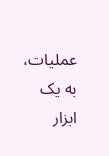عملیات، به یک ابزار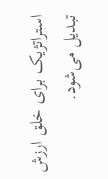استراتژیک برای خلق ارزش تبدیل می‌شود.